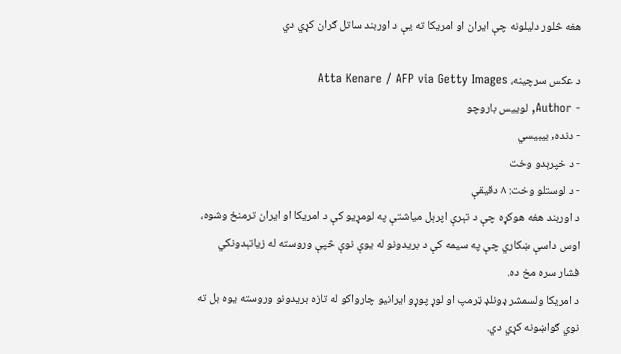هغه څلور دلیلونه چې ایران او امریکا ته یې د اوربند ساتل ګران کړي دي

د عکس سرچینه، Atta Kenare / AFP via Getty Images
- Author, لوییس باروچو
- دنده, بيبيسي
- د خپرېدو وخت
- د لوستلو وخت: ۸ دقیقې
د اوربند هغه هوکړه چې د تېرې اپرېل میاشتې په لومړیو کې د امریکا او ایران ترمنځ وشوه، اوس داسې ښکاري چې په سيمه کې د بریدونو له یوې نوې څپې وروسته له زیاتېدونکي فشار سره مخ ده.
د امریکا ولسمشر ډونلډ ټرمپ او لوړ پوړو ایرانیو چارواکو له تازه بریدونو وروسته یوه بل ته نوي ګواښونه کړي دي.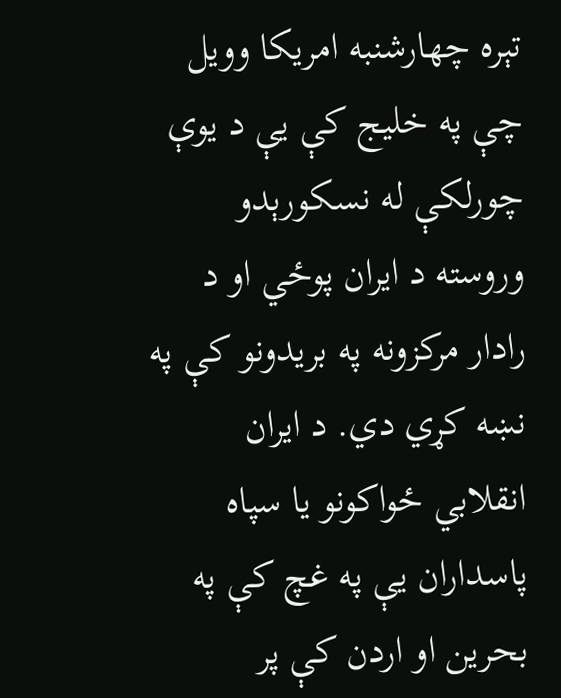تېره چهارشنبه امریکا وویل چې په خلیج کې یې د یوې چورلکې له نسکورېدو وروسته د ایران پوځي او د رادار مرکزونه په بریدونو کې په نښه کړي دي. د ایران انقلابي ځواکونو یا سپاه پاسداران یې په غچ کې په بحرین او اردن کې پر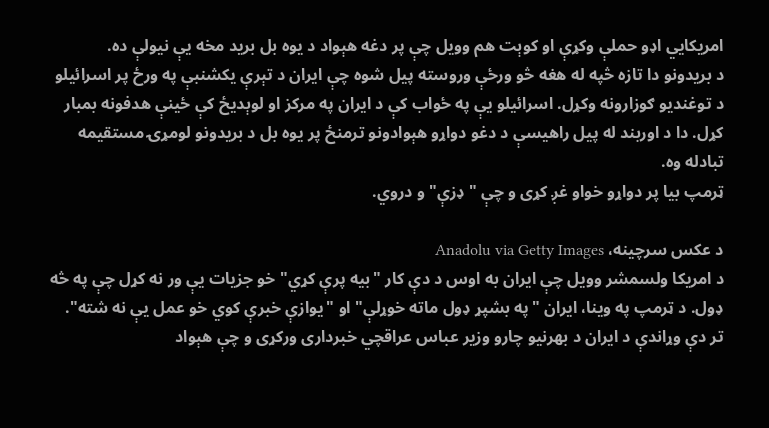امریکايي اډو حملې وکړې او کوېت هم وویل چې پر دغه هېواد د یوه بل برید مخه یې نیولې ده.
د بریدونو دا تازه څپه له هغه څو ورځې وروسته پیل شوه چې ایران د تېرې یکشنبې په ورځ پر اسرائيلو د توغندیو ګوزارونه وکړل. اسرائيلو یې په ځواب کې د ایران په مرکز او لوېدیځ کې ځينې هدفونه بمبار کړل. دا د اوربند له پیل راهیسې د دغو دواړو هېوادونو ترمنځ پر یوه بل د بریدونو لومړۍ مستقیمه تبادله وه.
ټرمپ بیا پر دواړو خواو غږ کړی و چې "ډزې" و دروي.

د عکس سرچینه، Anadolu via Getty Images
د امریکا ولسمشر وویل چې ایران به اوس د دې کار "بیه پرې کړي" خو جزیات یې ور نه کړل چې په څه ډول. د ټرمپ په وینا، ایران "په بشپړ ډول ماته خوړلې" او "یوازې خبرې کوي خو عمل یې نه شته".
تر دې وړاندې د ایران د بهرنیو چارو وزیر عباس عراقچي خبرداری ورکړی و چې هېواد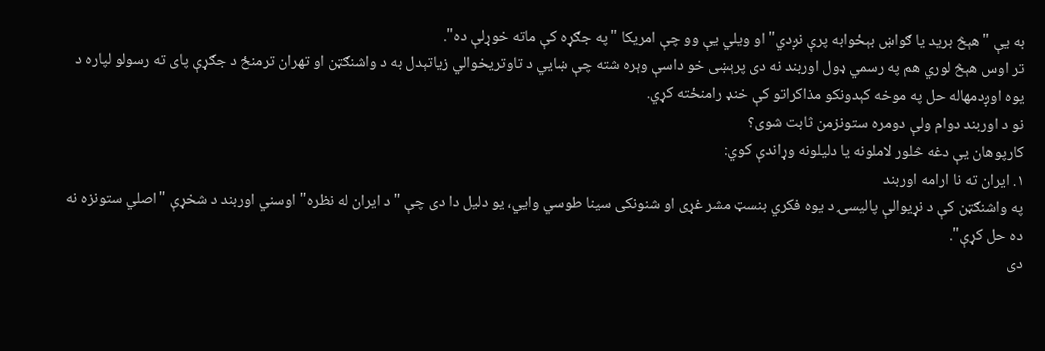به یې "هېڅ برید یا ګواښ بېځوابه پرې نږدي" او ویلي یې وو چې امریکا "په جګړه کې ماته خوړلې ده".
تر اوس هېڅ لوري هم په رسمي ډول اوربند نه دی پرېښی خو داسې وېره شته چې ښايي د تاوتریخوالي زیاتېدل به د واشنګټن او تهران ترمنځ د جګړې پای ته رسولو لپاره د یوه اوږدمهاله حل په موخه کېدونکو مذاکراتو کې خنډ رامنځته کړي.
نو د اوربند دوام ولې دومره ستونزمن ثابت شوی؟
کارپوهان یې دغه څلور لاملونه یا دلیلونه وړاندې کوي:
۱. ایران ته نا ارامه اوربند
په واشنګټن کې د نړیوالې پالیسۍ د یوه فکري بنسټ مشر غړی او شنونکی سینا طوسي وايي، یو دلیل دا دی چې "د ایران له نظره" اوسني اوربند د شخړې "اصلي ستونزه نه ده حل کړې".
دی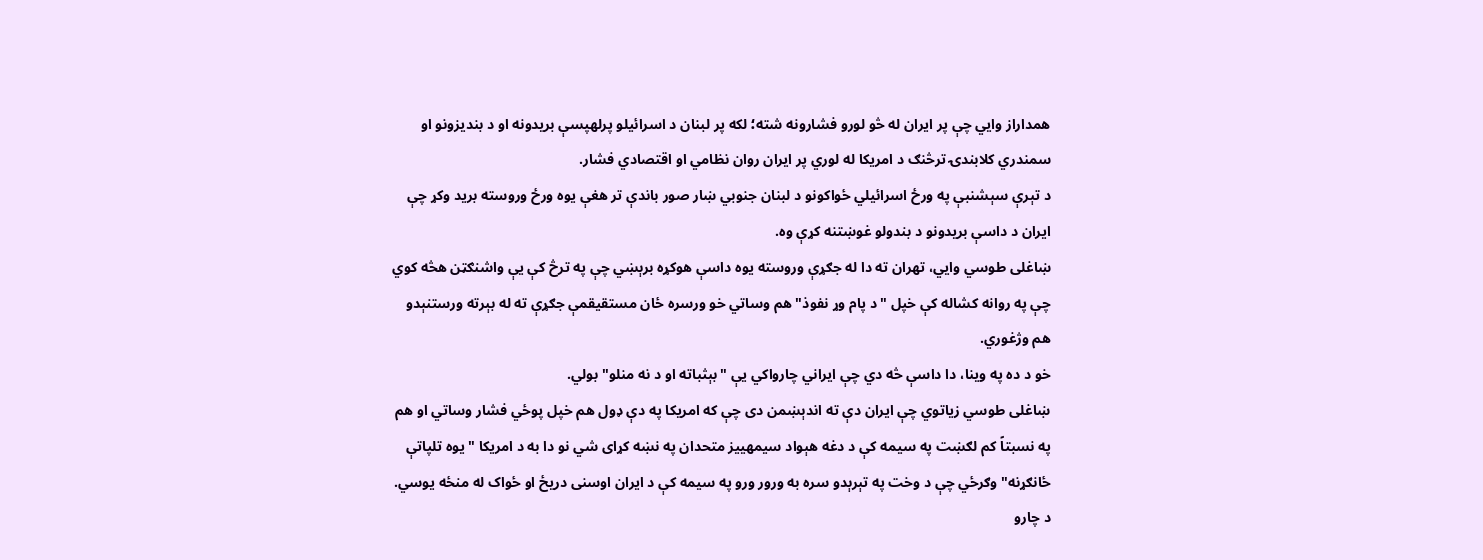همداراز وايي چې پر ایران له څو لورو فشارونه شته؛ لکه پر لبنان د اسرائیلو پرلهپسې بریدونه او د بندیزونو او سمندري کلابندۍ ترڅنګ د امریکا له لوري پر ایران روان نظامي او اقتصادي فشار.
د تېرې سېشنبې په ورځ اسرائيلي ځواکونو د لبنان جنوبي ښار صور باندې تر هغې یوه ورځ وروسته برید وکړ چې ایران د داسې بریدونو د بندولو غوښتنه کړې وه.
ښاغلی طوسي وايي، تهران ته دا له جګړې وروسته یوه داسې هوکړه برېښي چې په ترڅ کې یې واشنګټن هڅه کوي چې په روانه کشاله کې خپل "د پام وړ نفوذ" هم وساتي خو ورسره ځان مستقیقمې جګړې ته له بېرته ورستنېدو هم وژغوري.
خو د ده په وینا، دا داسې څه دي چې ایراني چارواکي یې "بېثباته او د نه منلو" بولي.
ښاغلی طوسي زیاتوي چې ایران دې ته اندېښمن دی چې که امریکا په دې ډول هم خپل پوځي فشار وساتي او هم په نسبتاً کم لګښت په سیمه کې د دغه هېواد سیمهييز متحدان په نښه کړای شي نو دا به د امریکا "یوه تلپاتې ځانګړنه" وګرځي چې د وخت په تېرېدو سره به ورور ورو په سیمه کې د ایران اوسنی دریځ او ځواک له منځه یوسي.
د چارو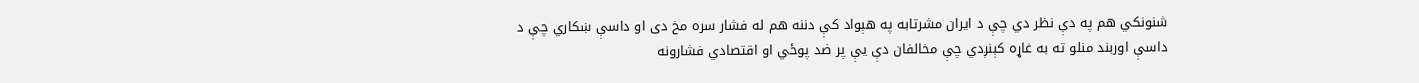شنونکي هم په دې نظر دي چې د ایران مشرتابه په هېواد کې دننه هم له فشار سره مخ دی او داسې ښکاري چې د داسې اوربند منلو ته به غاړه کېنږدي چې مخالفان دې یې پر ضد پوځي او اقتصادي فشارونه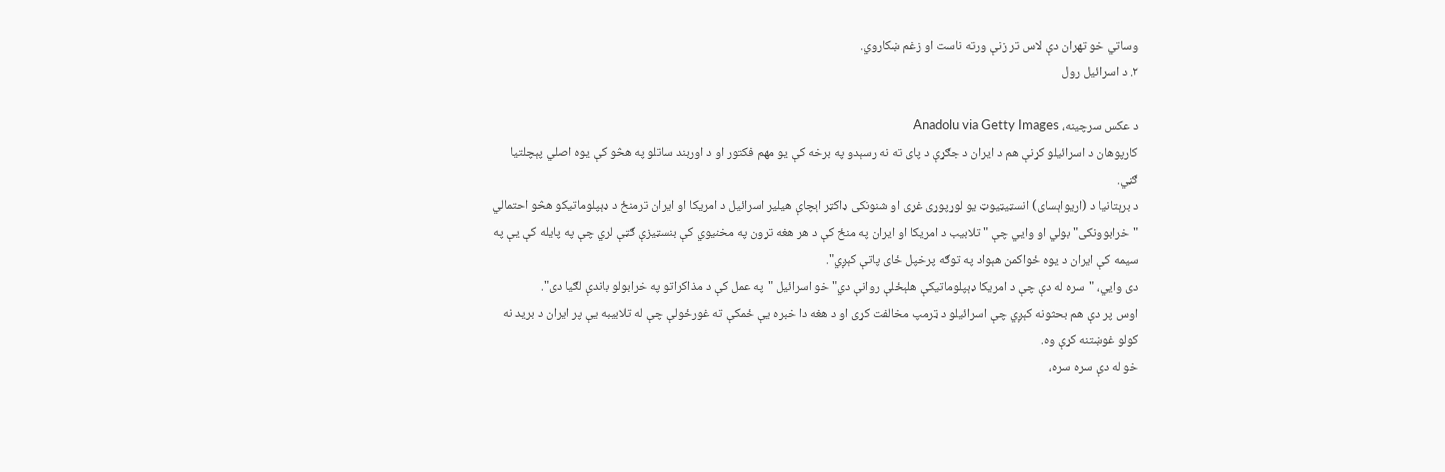وساتي خو تهران دې لاس تر زنې ورته ناست او زغم ښکاروي.
۲. د اسرائيل رول

د عکس سرچینه، Anadolu via Getty Images
کارپوهان د اسرائيلو کړنې هم د ایران د جګړې د پای ته نه رسېدو په برخه کې یو مهم فکتور او د اوربند ساتلو په هڅو کې یوه اصلي پېچلتیا ګڼي.
د برېتانیا د (اریواېسای) انسټيټيوټ یو لوړپوړی غړی او شنونکی ډاکټر اېچاې هیلیر اسرائيل د امریکا او ایران ترمنځ د ډېپلوماتیکو هڅو احتمالي "خرابوونکی" بولي او وايي چې "تلابیب د امریکا او ایران په منځ کې د هر هغه تړون په مخنیوي کې بنسټيزې ګټې لري چې په پایله کې یې په سیمه کې ایران د یوه ځواکمن هېواد په توګه پرخپل ځای پاتې کېږي".
دی وايي، "سره له دې چې د امریکا ډېپلوماتیکې هلېځلې روانې دي" خو اسرائيل "په عمل کې د مذاکراتو په خرابولو باندې لګیا دی".
اوس پر دې هم بحثونه کېږي چې اسرائيلو د ټرمپ مخالفت کړی او د هغه دا خبره یې ځمکې ته غورځولې چې له تلابیبه یې پر ایران د برید نه کولو غوښتنه کړې وه.
خو له دې سره سره،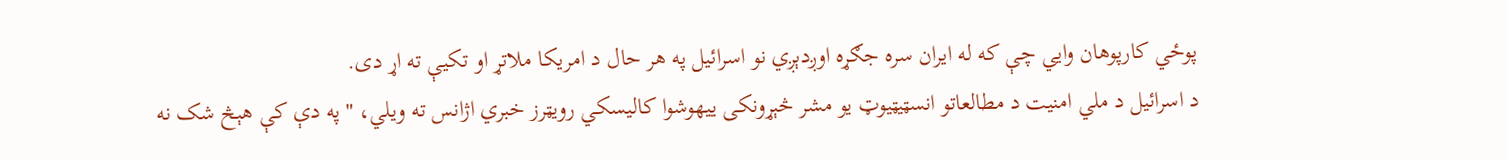پوځي کارپوهان وايي چې که له ایران سره جګړه اوږدېږي نو اسرائيل په هر حال د امریکا ملاتړ او تکیې ته اړ دی.
د اسرائيل د ملي امنیت د مطالعاتو انسټيټيوټ یو مشر څېړونکی ییهوشوا کالیسکي رویټرز خبري اژانس ته ویلي، "په دې کې هېڅ شک نه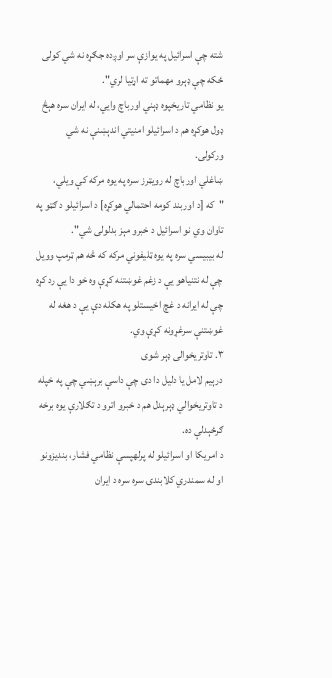شته چې اسرائیل په یوازې سر اوږده جګړه نه شي کولی ځکه چې ډېرو مهماتو ته اړتیا لري".
یو نظامي تاریخپوه ډېني اورباچ وايي، له ایران سره هېڅ ډول هوکړه هم د اسرائيلو امنیتي اندېښنې نه شي ورکولی.
ښاغلي اورباچ له رویټرز سره په یوه مرکه کې ویلي، "که [د اوربند کومه احتمالي هوکړه] د اسرائيلو د ګټو په تاوان وي نو اسرائيل د خبرو مېز بدلولی شي".
له بيبيسي سره په یوه ټلیفوني مرکه که څه هم ټرمپ وویل چې له نتنیاهو یې د زغم غوښتنه کړې وه خو دا یې رد کړه چې له ایرانه د غچ اخیستلو په هکله دې یې د هغه له غوښتنې سرغړونه کړې وي.
۳. تاوتریخوالی ډېر شوی
درېیم لامل یا دلیل دا دی چې داسې برېښي چې په خپله د تاوتریخوالي ډېرېدل هم د خبرو اترو د تګلارې یوه برخه ګرځېدلې ده.
د امریکا او اسرائیلو له پرلهپسې نظامي فشار، بندیزونو او له سمندري کلابندۍ سره سره د ایران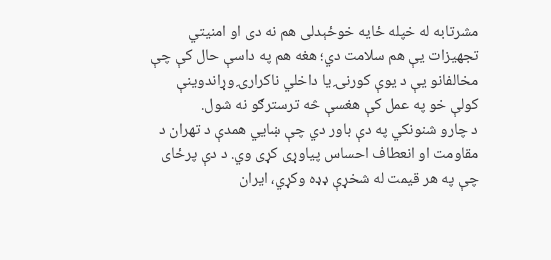مشرتابه له خپله ځایه خوځېدلی هم نه دی او امنیتي تجهیزات یې هم سلامت دي؛ هغه هم په داسې حال کې چې مخالفانو یې د یوې کورنۍ یا داخلي ناکرارۍ وړاندوینې کولې خو په عمل کې هغسې څه ترسترګو نه شول.
د چارو شنونکي په دې باور دي چې ښايي همدې د تهران د مقاومت او انعطاف احساس پیاوړی کړی وي. د دې پرځای چې په هر قیمت له شخړې ډډه وکړي، ایران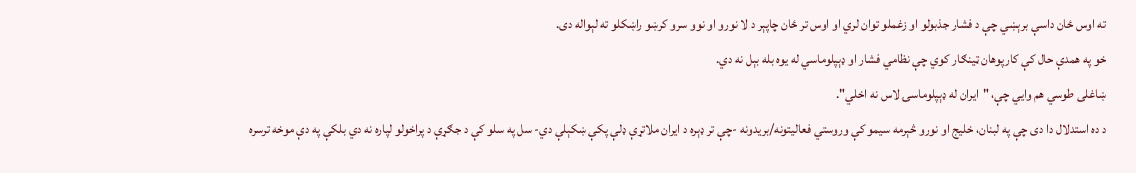ته اوس ځان داسې برېښي چې د فشار جذبولو او زغملو توان لري او اوس تر ځان چاپېر د لا نورو او نوو سرو کرښو راښکلو ته لېواله دی.
خو په همدې حال کې کارپوهان ټينګار کوي چې نظامي فشار او ډېپلوماسي له یوه بله بېل نه دي.
ښاغلی طوسي هم وايي چې، "ایران له ډېپلوماسۍ لاس نه اخلي".
د ده استدلال دا دی چې په لبنان، خلیج او نورو څېرمه سیمو کې وروستي فعالیتونه/بریدونه -چې تر ډېره د ایران ملاتړې ډلې پکې ښکېلې دي- سل په سلو کې د جګړې د پراخولو لپاره نه دي بلکې په دې موخه ترسره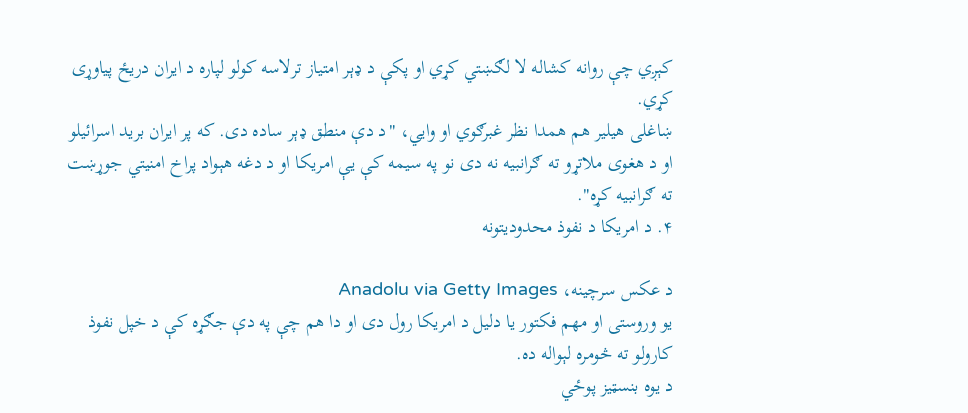کېږي چې روانه کشاله لا لګښتي کړي او پکې د ډېر امتیاز ترلاسه کولو لپاره د ایران دریځ پیاوړی کړي.
ښاغلی هیلیر هم همدا نظر غبرګوي او وايي، "د دې منطق ډېر ساده دی. که پر ایران برید اسرائيلو او د هغوی ملاتړو ته ګرانبیه نه دی نو په سيمه کې یې امریکا او د دغه هېواد پراخ امنیتي جوړښت ته ګرانبیه کړه".
۴. د امریکا د نفوذ محدودیتونه

د عکس سرچینه، Anadolu via Getty Images
یو وروستی او مهم فکتور یا دلیل د امریکا رول دی او دا هم چې په دې جګړه کې د خپل نفوذ کارولو ته څومره لېواله ده.
د یوه بنسټیز پوځي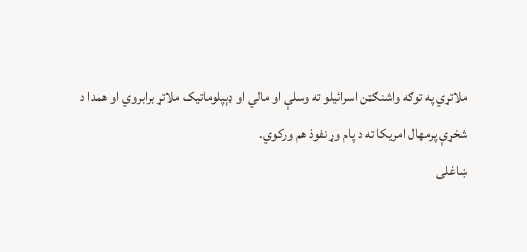ملاتړي په توګه واشنګټن اسرائيلو ته وسلې او مالي او ډېپلوماتیک ملاتړ برابروي او همدا د شخړې پرمهال امریکا ته د پام وړ نفوذ هم ورکوي.
ښاغلی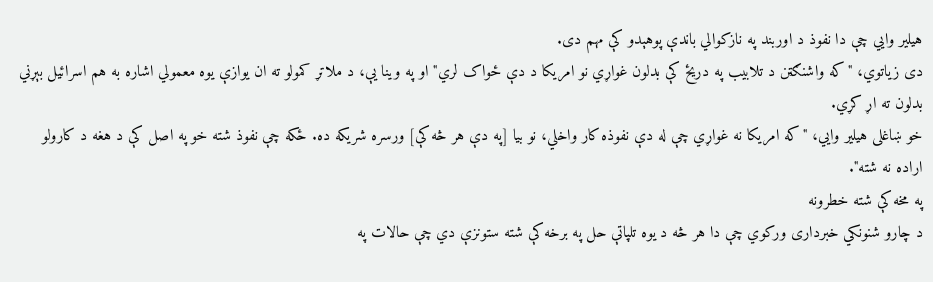هیلیر وايي چې دا نفوذ د اوربند په نازکوالي باندې پوهېدو کې مهم دی.
دی زیاتوي، "که واشنګټن د تلابیب په دریځ کې بدلون غواړي نو امریکا د دې ځواک لري" او په وینا یې، د ملاتړ کمولو ته ان یوازې یوه معمولي اشاره به هم اسرائیل بېړني بدلون ته اړ کړي.
خو ښاغلی هیلیر وايي، "که امریکا نه غواړي چې له دې نفوذه کار واخلي، نو بیا [په دې هر څه کې] ورسره شریکه ده. ځکه چې نفوذ شته خو په اصل کې د هغه د کارولو اراده نه شته".
په مخه کې شته خطرونه
د چارو شنونکي خبرداری ورکوي چې دا هر څه د یوه تلپاتې حل په برخه کې شته ستونزې دي چې حالات په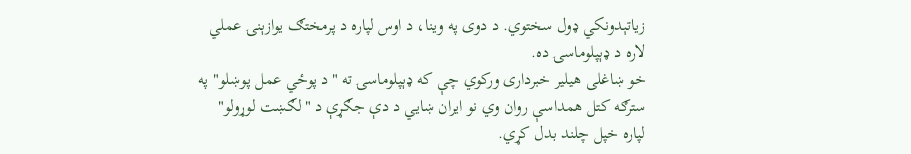زیاتېدونکي ډول سختوي. د دوی په وینا، د اوس لپاره د پرمختګ یوازېنۍ عملي لاره د ډېپلوماسۍ ده.
خو ښاغلی هیلیر خبرداری ورکوي چې که ډېپلوماسۍ ته "د پوځي عمل پوښلو" په سترګه کتل همداسې روان وي نو ایران ښايي د دې جګړې د "لګښت لوړولو" لپاره خپل چلند بدل کړي.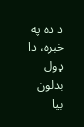د ده په خبره، دا ډول بدلون بیا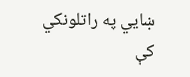ښايي په راتلونکي کې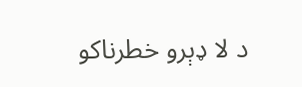د لا ډېرو خطرناکو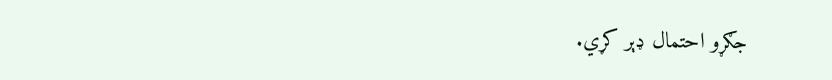جګړو احتمال ډېر کړي.